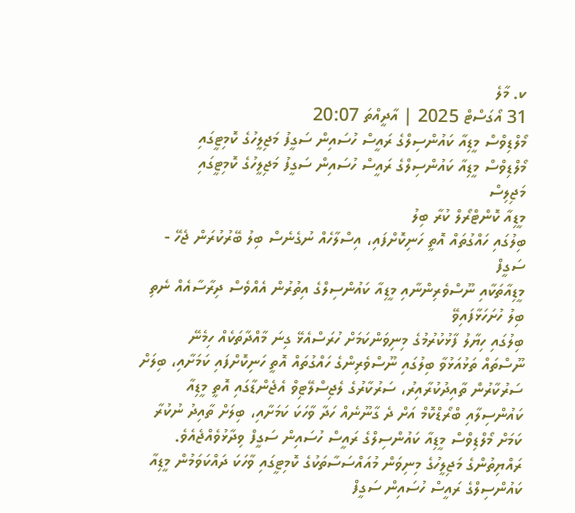ކ. މާލެ
31 އޯގަސްޓް 2025 | އާދީއްތަ 20:07
މޯލްޑިވްސް މީޑިއާ ކައުންސިލްގެ ރައީސް ހުސައިން ސަގީފު މަޖިލީހުގެ ކޮމިޓީގައި
މޯލްޑިވްސް މީޑިއާ ކައުންސިލްގެ ރައީސް ހުސައިން ސަގީފު މަޖިލީހުގެ ކޮމިޓީގައި
މަޖިލިސް
މީޑިއާ ކޮންޓްރޯލް ކުރާ ބިލު
ބިލުގައި ހައްގުތައް އޮތީ ހަނިކޮށްފައި، އިސްލާހެއް ނުގެނެސް ބިލު ބޭރުކުރަން ޖެހޭ - ސަގީފް
މީޑިއާތަކާއި ނޫސްވެރިންނާއި މީޑިއާ ކައުންސިލްގެ އިތުރުން އެއްވެސް ދިރާސާއެއް ނެތި ބިލު ހުށަހަޅާފައިވޭ
ބިލުގައި ހިޔާލު ފާޅުކުރުމުގެ މިނިވަންކަމަށް ހުރަސްއެޅޭ ގިނަ މާއްދާތަކެއް ހިމެނޭ
ނޫސްތައް ތަޅުއަޅުވާ ބިލުގައި ނޫސްވެރިންގެ ހައްގުތައް އޮތީ ހަނިކޮށްފައި ކަމަށާއި، ބިލަށް ސަރުކާރުން ތާއިދުކުރާއިރު، ސަރުކާރުގެ ލެޖިސްލޭޓިވް އެޖެންޑާގައި އޮތީ މީޑިއާ ކައުންސިލާއި ބްރޯޑްކޮމް އަށް ދެ ގާނޫނެއް ހަދާ ވާހަކަ ކަމަށާއި، ބިލަށް ތާއިދު ނުކުރާ ކަމަށް މޯލްޑިވްސް މީޑިއާ ކައުންސިލްގެ ރައީސް ހުސައިން ސަގީފް ވިދާޅުވެއްޖެއެވެ.
ރައްޔިތުންގެ މަޖިލީހުގެ މިނިވަން މުއައްސަސާތަކުގެ ކޮމިޓީގައި ވާހަކަ ދައްކަވަމުން މީޑިއާ ކައުންސިލްގެ ރައީސް ހުސައިން ސަގީފް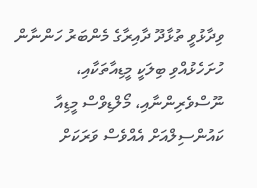ވިދާޅުވީ ތުޅާދޫ ދާއިރާގެ މެންބަރު ހަންނާން ހުށަހެޅުއްވި ބިލަކީ މީޑިއާތަކާއި، ނޫސްވެރިންނާއި، މޯލްޑިވްސް މީޑިއާ ކައުންސިލްއަށް އެއްވެސް ވަރަކަށް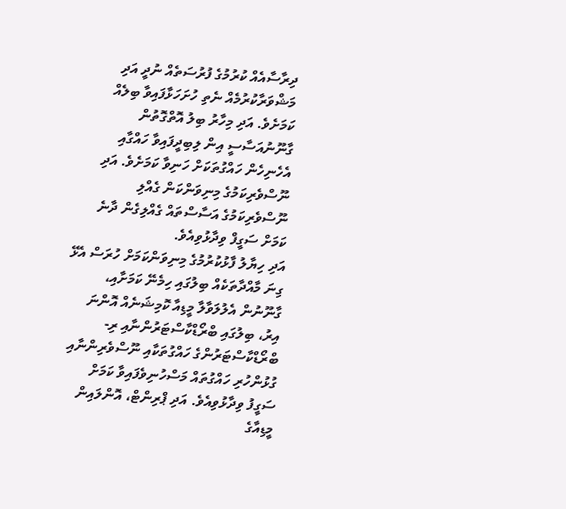ދިރާސާއެއް ކުރުމުގެ ފުރުސަތެއް ނުދީ އަދި މަޝްވަރާކުރުމެއް ނެތި ހުށަހަޅާފައިވާ ބިލެއް ކަމަށެވެ. އަދި މިހާރު ބިލު އޮތްގޮތުން ގާނޫނުއަސާސީ އިން ލިބިދީފައިވާ ހައްގާއި އެހެނިހެން ހައްގުތަކަށް ހަނިވާ ކަމަށެވެ. އަދި ނޫސްވެރިކަމުގެ މިނިވަންކަން ގެއްލި ނޫސްވެރިކަމުގެ އަސާސްތައް ގެއްލިގެން ދާނެ ކަމަށް ސަގީފް ވިދާޅުވިއެވެ.
އަދި ހިޔާލު ފާޅުކުރުމުގެ މިނިވަންކަމަށް ހުރަސް އެޅޭ ގިނަ މާއްދާތަކެއް ބިލުގައި ހިމެނޭ ކަމަށާއި، ގާނޫނުން އެލުލަވާލާ މީޑިއާ ކޮމިޝަނެއް އޮންނަ އިރު، ބިލުގައި ބްރޯޑްކާސްޓަރުންނާއި ރި-ބްރޯޑްކާސްޓަރުންގެ ހައްގުތަކާއި ނޫސްވެރިންނާއި ގުޅުންހުރި ހައްގުތައް މަސްހުނިވެފައިވާ ކަމަށް ސަގީފު ވިދާޅުވިއެވެ. އަދި ޕްރިންޓް، އޮންލައިން މީޑިއާގެ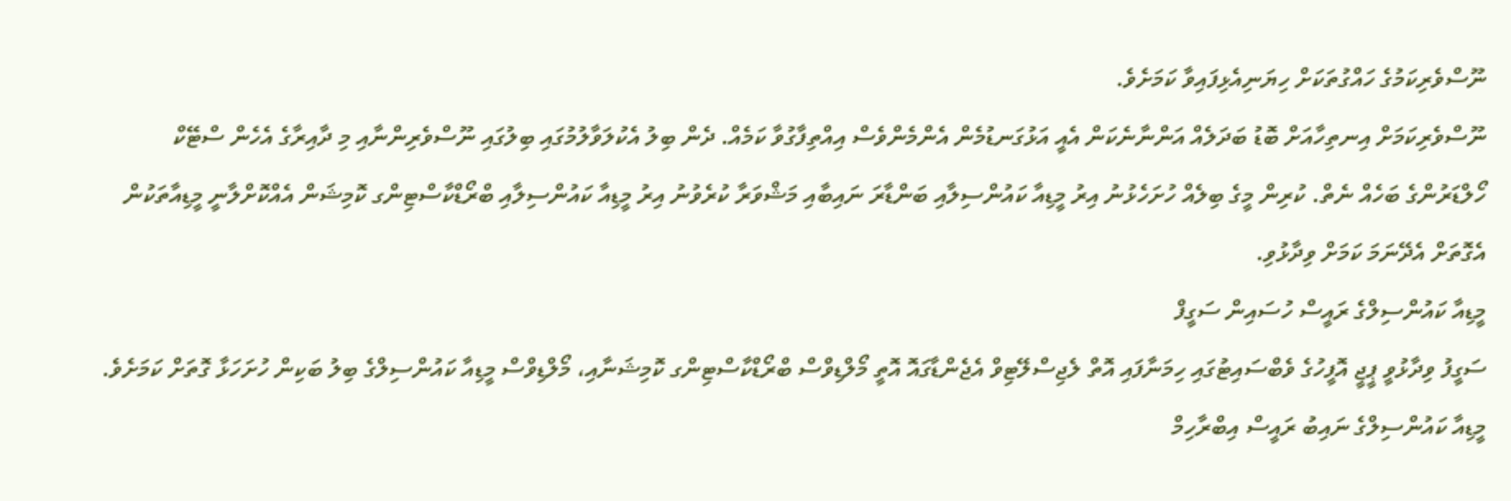ނޫސްވެރިކަމުގެ ހައްގުތަކަށް ހިޔަނިއެޅިފައިވާ ކަމަށެވެ.
ނޫސްވެރިކަމަށް އިނތިހާއަށް ބޮޑު ބަދަލެއް އަންނާނެކަން އެއީ އަޅުގަނޑުމެން އެންމެންވެސް އިއްތިފާގުވާ ކަމެއް. ދެން ބިލު އެކުލަވާލުމުގައި ބިލުގައި ނޫސްވެރިންނާއި މި ދާއިރާގެ އެހެން ސްޓޭކް ހޯލްޑަރުންގެ ބަހެއް ނެތް. ކުރިން މީގެ ބިލެއް ހުށަހެޅުނު އިރު މީޑިއާ ކައުންސިލާއި ބަންޑާރަ ނައިބާއި މަޝްވަރާ ކުރެވުނު އިރު މީޑިއާ ކައުންސިލާއި ބްރޯޑްކާސްޓިންގ ކޮމިޝަން އެއްކޮށްލާނީ މީޑިއާތަކުން އެގޮތަށް އެދޭނަމަ ކަމަށް ވިދާޅުވި.
މީޑިއާ ކައުންސިލްގެ ރައީސް ހުސައިން ސަގީފް
ސަގީފު ވިދާޅުވީ ޕީޖީ އޮފީހުގެ ވެބްސައިޓުގައި ހިމަނާފައި އޮތް ލެޖިސްލޭޓިވް އެޖެންޑާގައޮ އޮތީ މޯލްޑިވްސް ބްރޯޑްކާސްޓިންގ ކޮމިޝަނާއި، މޯލްޑިވްސް މީޑިއާ ކައުންސިލްގެ ބިލު ބަކިން ހުށަހަޅާ ގޮތަށް ކަމަށެވެ.
މީޑިއާ ކައުންސިލްގެ ނައިބު ރައީސް އިބްރާހިމް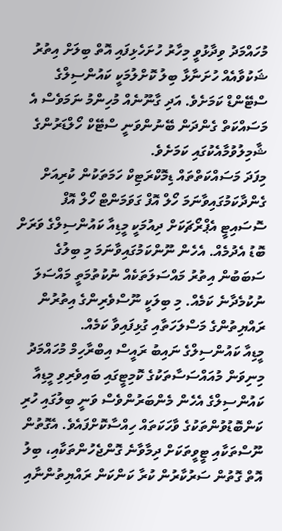މުހައްމަދު ވިދާޅުވީ މިހާރު ހުށަހެޅިފައި އޮތް ބިލަށް އިތުރު ޝަކުވާއެއް ހުށަނާޅާ ބިލު ކޮށްލުމަކީ ކައުންސިލްގެ ސްޓޭންޑް ކަމަށެވެ. އަދި ގާނޫނެއް މުހިންމު ނަމަވެސް އެ މަސައްކަތް ގެންދަން ބޭނުންވަނީ ސްޓޭކް ހޯލްޑަރުންގެ ޝާމިލުވުމާއެކުގައި ކަމަށެވެ.
މިފަދަ މަސައްކަތްތައް ޑިމޮކްރަޓިކް ހަމަތަކުން ކުރިއަށް ގެންދާކަމުގައިވާނަމަ ހޯލް އޮފް ގަވަމަންޓް ހޯލް އޮފް ސޮސައިޓީ އެޕްރޯޗަކަށް ދިއުމަކީ މީޑިއާ ކައުންސިލްގެ ވަރަށް ބޮޑު އެދުމެއް. އެހެން ނޫންކަމުގައިވާނަމަ މި ބިލުގެ ސަބަބުން އިތުރު މައްސަލަތަކެއް ނުކުތުމަތީ މައްސަލަ ނުކުމެދާނެ ކަމެއް. މި ބިލަކީ ނޫސްވެރިންގެ އިތުރުން ރައްޔިތުންގެ މަސްލަހަތާއި ގުޅިފައިވާ ކަމެއް.
މީޑިއާ ކައުންސިލްގެ ނައިބު ރައީސް އިބްރާހިމް މުހައްމަދު
މިނިވަން މުއައްސަސާތަކުގެ ކޮމިޓީގައި ބައިވެރިވި މީޑިއާ ކައުންސިލްގެ އެހެން މެންބަރުންވެސް ވަނީ ބިލުގައި ހުރި ކަންބޮޑުވުންތަކުގެ ވާހަކަތައް ހިއްސާކޮށްފައެވެ. އެގޮތުން ނޫސްތަކާއި ޓީވީތަކަށް ދިމާވާނެ ގޮންޖެހުންތަކާއި، ބިލު އޮތް ގޮތުން ސަރުކާރުން ކުރާ ކަންކަން ރައްޔިތުންނާއި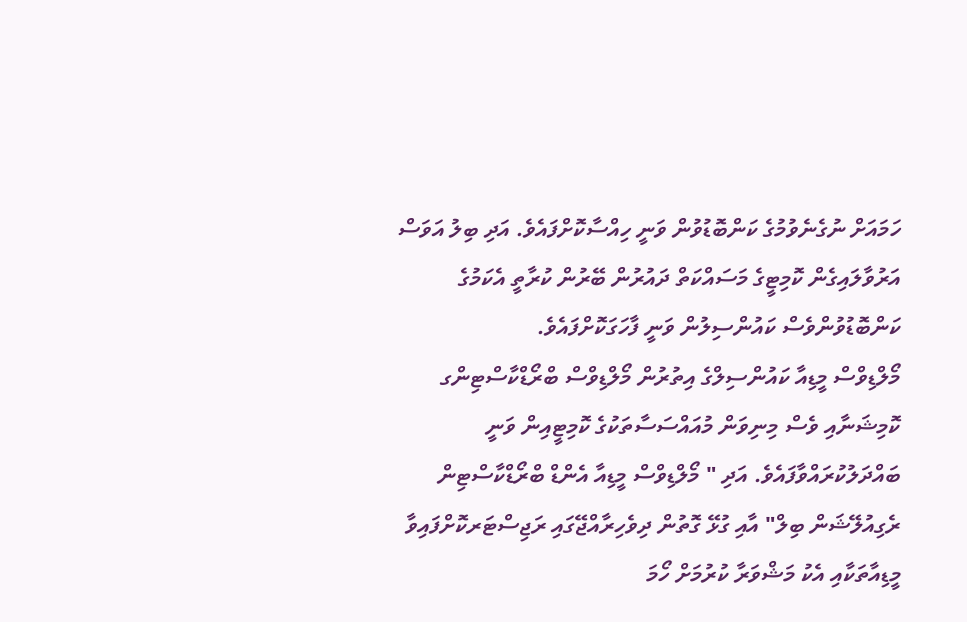ހަމައަށް ނުގެނެވުމުގެ ކަންބޮޑުވުން ވަނީ ހިއްސާކޮށްފައެވެ. އަދި ބިލު އަވަސް އަރުވާލައިގެން ކޮމިޓީގެ މަސައްކަތް ދައުރުން ބޭރުން ކުރާތީ އެކަމުގެ ކަންބޮޑުވުންވެސް ކައުންސިލުން ވަނީ ފާހަގަކޮށްފައެވެ.
މޯލްޑިވްސް މީޑިއާ ކައުންސިލްގެ އިތުރުން މޯލްޑިވްސް ބްރޯޑްކާސްޓިންގ ކޮމިޝަނާއި ވެސް މިނިވަން މުއައްސަސާތަކުގެ ކޮމިޓީއިން ވަނީ ބައްދަލުކުރައްވާފައެވެ. އަދި " މޯލްޑިވްސް މީޑިއާ އެންޑް ބްރޯޑްކާސްޓިން ރެގިއުލޭޝަން ބިލް" އާއި ގުޅޭ ގޮތުން ދިވެހިރާއްޖޭގައި ރަޖިސްޓަރކޮށްފައިވާ މީޑިއާތަކާއި އެކު މަޝްވަރާ ކުރުމަށް ހޯމަ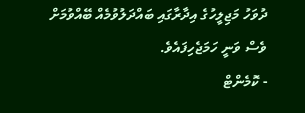ދުވަހު މަޖިލީހުގެ އިދާރާގައި ބައްދަލުވުމެއް ބޭއްވުމަށް ވެސް ވަނީ ހަމަޖެހިފައެވެ.
- ކޮމެންޓް